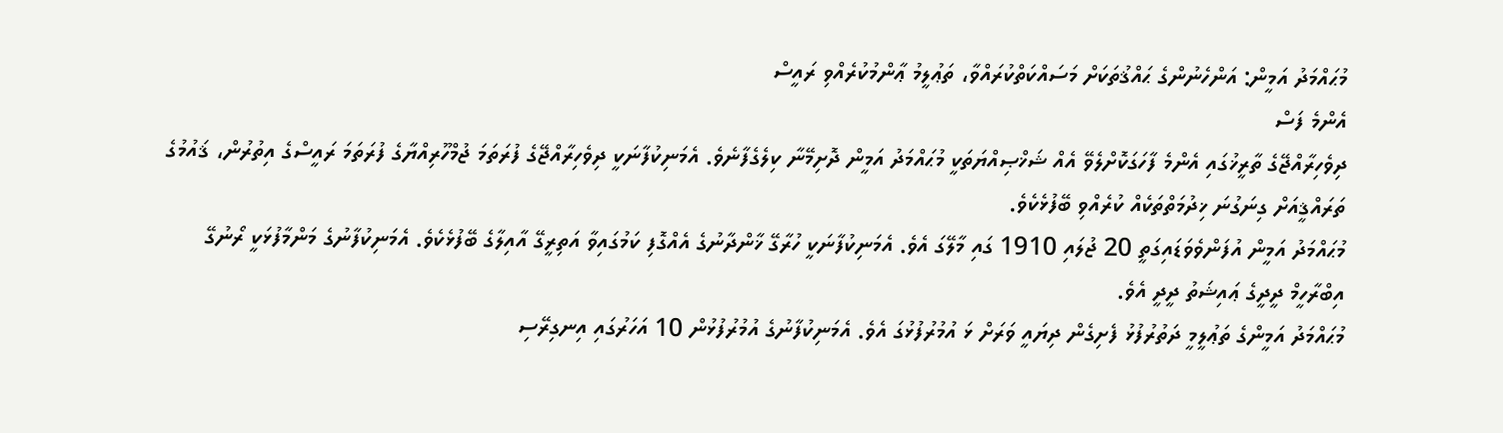މުޙައްމަދު އަމީން: އަންހެނުންގެ ޙައްޤުތަކަށް މަސައްކަތްކުރައްވާ، ތަޢުލީމު ޢާންމުކުރެއްވި ރައީސް
އެންމެ ފަސް
ދިވެހިރާއްޖޭގެ ތާރީޚުގައި އެންމެ ފާހަގަކޮށްލެވޭ އެއް ޝަޚްޞިއްޔަތަކީ މުޙައްމަދު އަމީން ދޮށިމޭނާ ކިލެގެފާނެވެ. އެމަނިކުފާނަކީ ދިވެހިރާއްޖޭގެ ފުރަތަމަ ޖުމްހޫރިއްޔާގެ ފުރަތަމަ ރައީސްގެ އިތުރުން، ޤައުމުގެ ތަރައްޤީއަށް ގިނަގުނަ ޚިދުމަތްތަކެއް ކުރެއްވި ބޭފުޅެކެވެ.
މުޙައްމަދު އަމީން އުފަންވެވަޑައިގަތީ 20 ޖުލައި 1910 ގައި މާލޭގަ އެވެ. އެމަނިކުފާނަކީ ހުރާގޭ ޚާންދާނުގެ އެއްގޮފި ކަމުގައިވާ އަތިރީގޭ އާއިލާގެ ބޭފުޅެކެވެ. އެމަނިކުފާނުގެ މަންމާފުޅަކީ ރޯނުގޭ އިބްރާހީމް ދީދީގެ ޢައިޝަތު ދީދީ އެވެ.
މުޙައްމަދު އަމީންގެ ތަޢުލީމީ ދަތުރުފުޅު ފެށިގެން ދިޔައީ ވަރަށް ޅަ އުމުރުފުޅުގަ އެވެ. އެމަނިކުފާނުގެ އުމުރުފުޅުން 10 އަހަރުގައި އިނގިރޭސި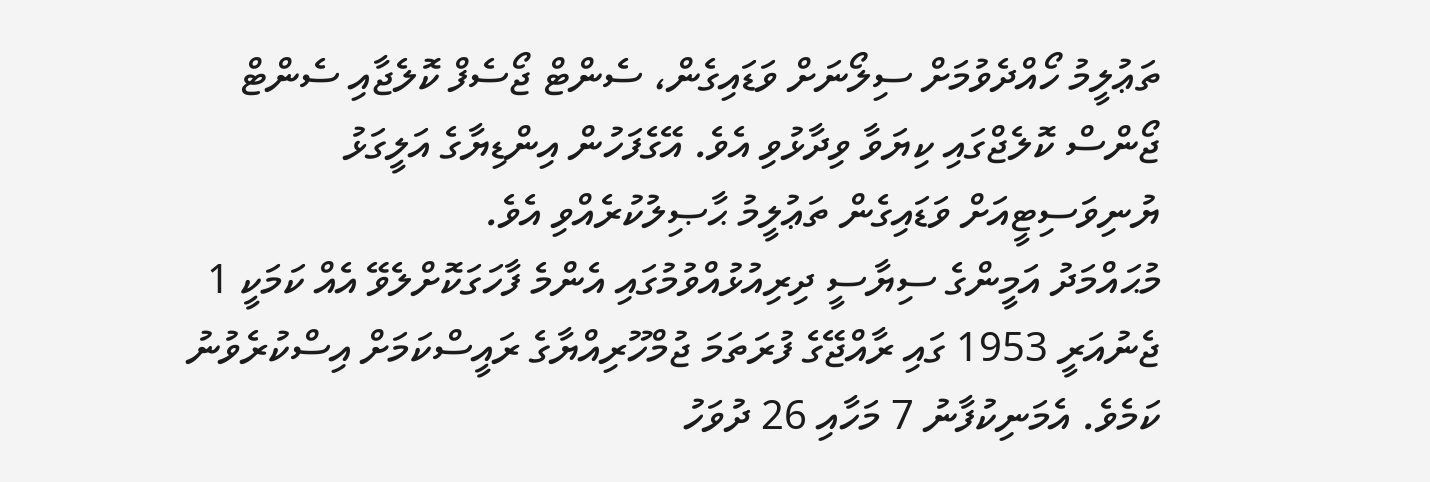ތަޢުލީމު ހޯއްދެވުމަށް ސިލޯނަށް ވަޑައިގެން، ސެންޓް ޖޯސެފް ކޮލެޖާއި ސެންޓް ޖޯންސް ކޮލެޖްގައި ކިޔަވާ ވިދާޅުވި އެވެ. އޭގެފަހުން އިންޑިޔާގެ އަލީގަޅު ޔުނިވަސިޓީއަށް ވަޑައިގެން ތަޢުލީމު ޙާޞިލުކުރެއްވި އެވެ.
މުޙައްމަދު އަމީންގެ ސިޔާސީ ދިރިއުޅުއްވުމުގައި އެންމެ ފާހަގަކޮށްލެވޭ އެއް ކަމަކީ 1 ޖެނުއަރީ 1953 ގައި ރާއްޖޭގެ ފުރަތަމަ ޖުމްހޫރިއްޔާގެ ރައީސްކަމަށް އިސްކުރެވުނު ކަމެވެ. އެމަނިކުފާނު 7 މަހާއި 26 ދުވަހު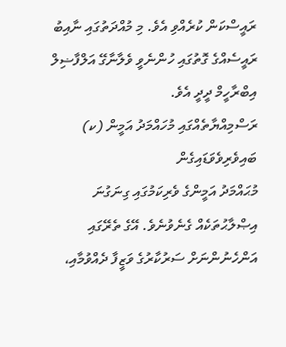ރައީސްކަން ކުރެއްވި އެވެ. މި މުއްދަތުގައި ނާއިބު ރައީސެއްގެ ގޮތުގައި ހުންނެވީ ވެލާނާގޭ އަލްފާޟިލް އިބްރާހީމް ދީދީ އެވެ.
ރަސްމިއްޔާތެއްގައި މުހައްމަދު އަމީން (ކ) ބައިވެރިވެވަޑައިގެން
މުޙައްމަދު އަމީންގެ ވެރިކަމުގައި ގިނަގުނަ އިޞްލާޙުތަކެއް ގެނެވުނެވެ. އޭގެ ތެރޭގައި އަންހެނުންނަށް ސަރުކާރުގެ ވަޒީފާ ދެއްވުމާއި،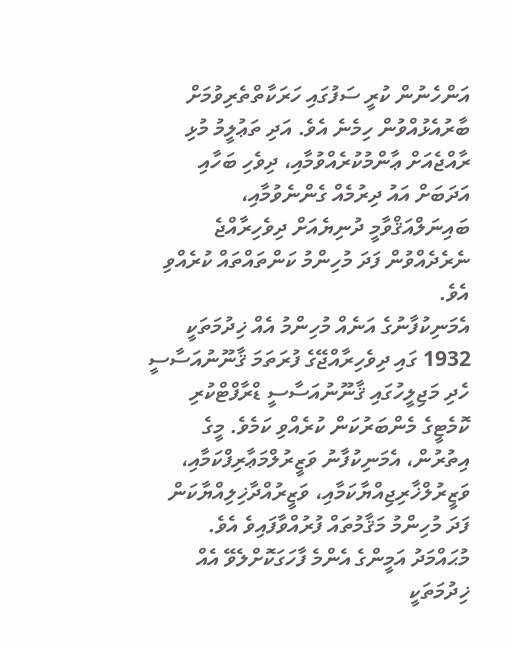އަންހެނުން ކުރީ ސަފުގައި ހަރަކާތްތެރިވުމަށް ބާރުއެޅުއްވުން ހިމެނެ އެވެ. އަދި ތަޢުލީމު މުޅި ރާއްޖެއަށް ޢާންމުކުރެއްވުމާއި، ދިވެހި ބަހާއި އަދަބަށް އައު ދިރުމެއް ގެންނެވުމާއި، ބައިނަލްއަޤްވާމީ ދުނިޔެއަށް ދިވެހިރާއްޖެ ނެރެދެއްވުން ފަދަ މުހިންމު ކަންތައްތައް ކުރެއްވި އެވެ.
އެމަނިކުފާނުގެ އަނެއް މުހިންމު އެއް ޚިދުމަތަކީ 1932 ގައި ދިވެހިރާއްޖޭގެ ފުރަތަމަ ޤާނޫނުއަސާސީ ހެދި މަޖިލީހުގައި ޤާނޫނުއަސާސީ ޑްރާފްޓްކުރި ކޮމެޓީގެ މެންބަރުކަން ކުރެއްވި ކަމެވެ. މީގެ އިތުރުން، އެމަނިކުފާނު ވަޒީރުލްމަޢާރިފްކަމާއި، ވަޒީރުލްޚާރިޖިއްޔާކަމާއި، ވަޒީރުއްދާޚިލިއްޔާކަން ފަދަ މުހިންމު މަޤާމުތައް ފުރުއްވާފައިވެ އެވެ.
މުޙައްމަދު އަމީންގެ އެންމެ ފާހަގަކޮށްލެވޭ އެއް ޚިދުމަތަކީ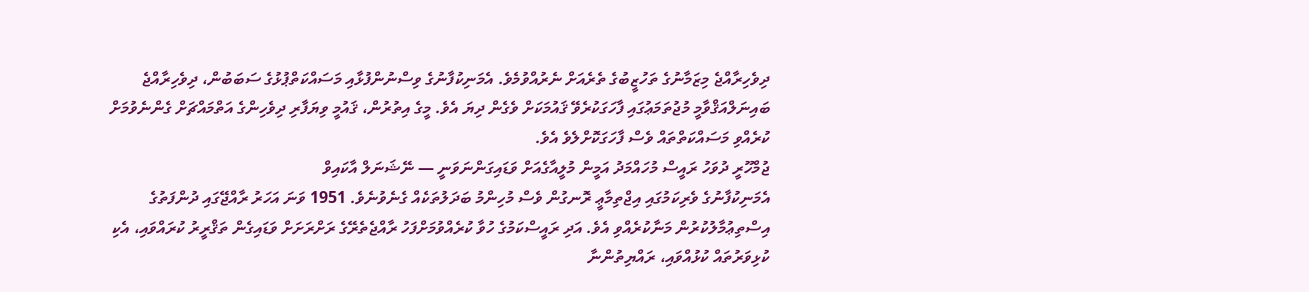ދިވެހިރާއްޖެ މިޒަމާނުގެ ތަހުޒީބުގެ ތެރެއަށް ނެރުއްވުމެވެ. އެމަނިކުފާނުގެ ވިސްނުންފުޅާއި މަސައްކަތްޕުޅުގެ ސަބަބުން، ދިވެހިރާއްޖެ ބައިނަލްއަޤްވާމީ މުޖުތަމަޢުގައި ފާހަގަކުރެވޭ ޤައުމަކަށް ވެގެން ދިޔަ އެވެ. މީގެ އިތުރުން، ޤައުމީ ވިޔަފާރި ދިވެހިންގެ އަތްމައްޗަށް ގެންނެވުމަށް ކުރެއްވި މަސައްކަތްތައް ވެސް ފާހަގަކޮށްލެވެ އެވެ.
ޖުމްހޫރީ ދުވަހު ރައީސް މުހައްމަދު އަމީން މުލީއާގެއަށް ވަޑައިގަންނަވަނީ — ނޭޝަނަލް އާކައިވް
އެމަނިކުފާނުގެ ވެރިކަމުގައި އިޖްތިމާޢީ ރޮނގުން ވެސް މުހިންމު ބަދަލުތަކެއް ގެނެވުނެވެ. 1951 ވަނަ އަހަރު ރާއްޖޭގައި ދުންފަތުގެ އިސްތިޢުމާލުކުރުން މަނާކުރެއްވި އެވެ. އަދި ރައީސްކަމުގެ ހުވާ ކުރެއްވުމަށްފަހު ރާއްޖެތެރޭގެ ރަށްރަށަށް ވަޑައިގެން ތަޤްރީރު ކުރައްވައި، އެކި ކުޅިވަރުތައް ކުޅުއްވައި، ރައްޔިތުންނާ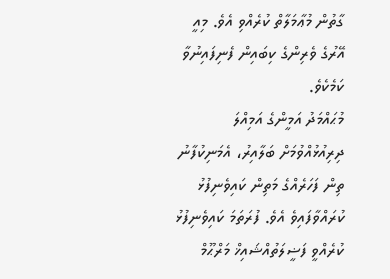ގާތުން މުޢާމަލާތް ކުރެއްވި އެވެ. މިއީ އޭރުގެ ވެރިންގެ ކިބައިން ފެނިފައިނުވާ ކަމެކެވެ.
މުޙައްމަދު އަމީންގެ އަމިއްލަ ދިރިއުޅުއްވުމަށް ބަލާއިރު، އެމަނިކުފާނު ތިން ފަހަރެއްގެ މަތިން ކައިވެނިފުޅު ކުރައްވާފައިވެ އެވެ. ފުރަތަމަ ކައިވެނިފުޅު ކުރެއްވީ ފަޟީލަތުއްޝައިޚް މަރްޙޫމް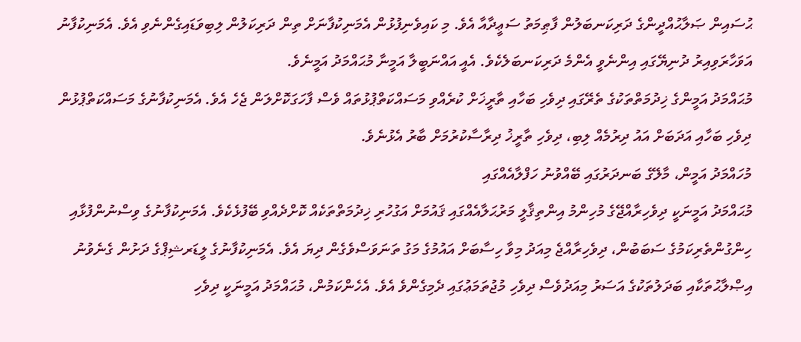ޙުސައިން ޞަލާޙުއްދީންގެ ދަރިކަނބަލުން ފާޠިމަތު ސަޢީދާއާ އެވެ. މި ކައިވެނިފުޅުން އެމަނިކުފާނަށް ތިން ދަރިކަލުން ލިބިވަޑައިގެންނެވި އެވެ. އެމަނިކުފާނު އަވަހާރަވިއިރު ދުނިޔޭގައި އިންނެވީ އެންމެ ދަރިކަނބަލެކެވެ. އެއީ އައްނަބީލާ އަމީނާ މުޙައްމަދު އަމީނެވެ.
މުޙައްމަދު އަމީންގެ ޚިދުމަތްތަކުގެ ތެރޭގައި ދިވެހި ބަހާއި ތާރީޚަށް ކުރެއްވި މަސައްކަތްޕުޅުތައް ވެސް ފާހަގަކޮށްލަން ޖެހެ އެވެ. އެމަނިކުފާނުގެ މަސައްކަތްޕުޅުން ދިވެހި ބަހާއި އަދަބަށް އައު ދިރުމެއް ލިބި، ދިވެހި ތާރީޚު ދިރާސާކުރުމަށް ބާރު އެޅުނެވެ.
މުހައްމަދު އަމީން، މާލޭގެ ބަނދަރުގައި ބޭއްވުނު ހަފްލާއެއްގައި
މުޙައްމަދު އަމީނަކީ ދިވެހިރާއްޖޭގެ މުހިންމު އިންތިޤާލީ މަރުޙަލާއެއްގައި ޤައުމަށް އަގުހުރި ޚިދުމަތްތަކެއް ކޮށްދެއްވި ބޭފުޅެކެވެ. އެމަނިކުފާނުގެ ވިސްނުންފުޅާއި ހިންގުންތެރިކަމުގެ ސަބަބުން، ދިވެހިރާއްޖެ މިއަދު މިވާ ހިސާބަށް އައުމުގެ މަގު ތަނަވަސްވެގެން ދިޔަ އެވެ. އެމަނިކުފާނުގެ ލީޑަރޝިޕްގެ ދަށުން ގެނެވުނު އިޞްލާޙުތަކާއި ބަދަލުތަކުގެ އަސަރު މިއަދުވެސް ދިވެހި މުޖުތަމަޢުގައި ދެމިގެންވެ އެވެ. އެހެންކަމުން، މުޙައްމަދު އަމީނަކީ ދިވެހި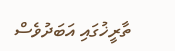ތާރީޚުގައި އަބަދުވެސް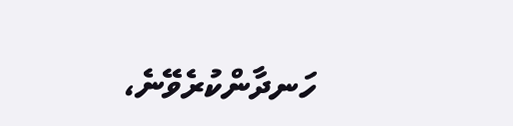ހަނދާންކުރެވޭނެ،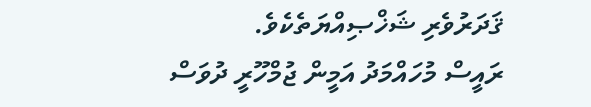ޤަދަރުވެރި ޝަޚްޞިއްޔަތެކެވެ.
ރައީސް މުހައްމަދު އަމީން ޖުމްހޫރީ ދުވަސް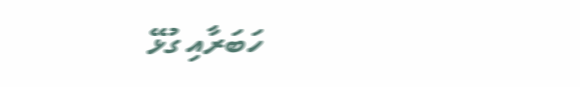ހަބަރާއި ގުޅޭ